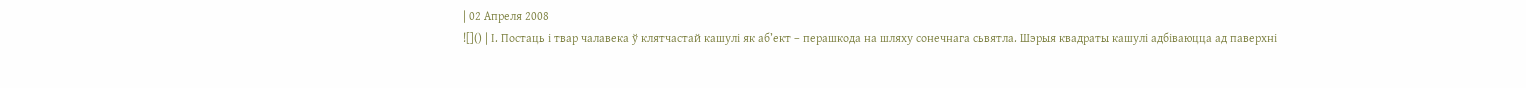| 02 Апреля 2008
![]() | І. Постаць і твар чалавека ў клятчастай кашулі як аб’ект – перашкода на шляху сонечнага сьвятла. Шэрыя квадраты кашулі адбіваюцца ад паверхні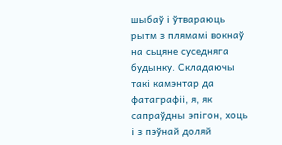шыбаў і ўтвараюць рытм з плямамі вокнаў на сьцяне суседняга будынку. Складаючы такі камэнтар да фатаграфіі, я, як сапраўдны эпігон, хоць і з пэўнай доляй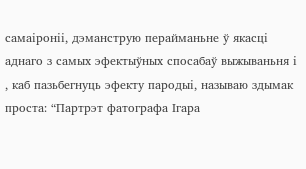самаіроніі, дэманструю перайманьне ў якасці аднаго з самых эфектыўных спосабаў выжываньня і , каб пазьбегнуць эфекту пародыі, называю здымак проста: “Партрэт фатографа Ігара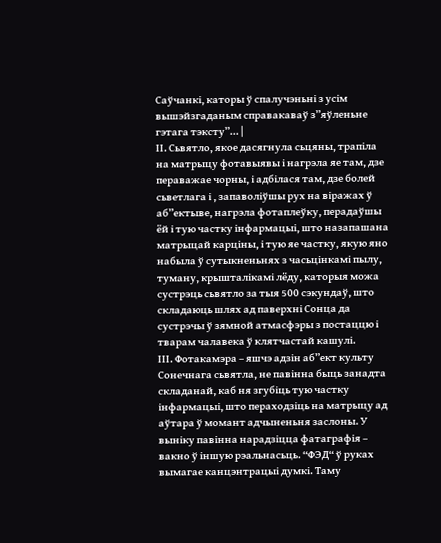Саўчанкі, каторы ў спалучэньні з усім вышэйзгаданым справакаваў з”яўленьне гэтага тэксту”... |
ІІ. Сьвятло, якое дасягнула сьцяны, трапіла на матрыцу фотавыявы і нагрэла яе там, дзе пераважае чорны, і адбілася там, дзе болей сьветлага і , запаволіўшы рух на віражах ў аб”ектыве, нагрэла фотаплеўку, перадаўшы ёй і тую частку інфармацыі, што назапашана матрыцай карціны, і тую яе частку, якую яно набыла ў сутыкненьнях з часьцінкамі пылу, туману, крышталікамі лёду, каторыя можа сустрэць сьвятло за тыя 500 сэкундаў, што складаюць шлях ад паверхні Сонца да сустрэчы ў зямной атмасфэры з постаццю і тварам чалавека ў клятчастай кашулі.
ІІІ. Фотакамэра – яшчэ адзін аб”ект культу Сонечнага сьвятла, не павінна быць занадта складанай, каб ня згубіць тую частку інфармацыі, што пераходзіць на матрыцу ад аўтара ў момант адчыненьня заслоны. У выніку павінна нарадзіцца фатаграфія – вакно ў іншую рэальнасьць. “ФЭД“ ў руках вымагае канцэнтрацыі думкі. Таму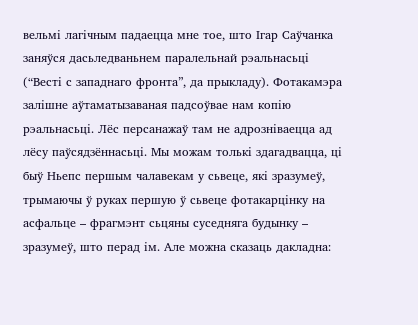вельмі лагічным падаецца мне тое, што Ігар Саўчанка заняўся дасьледваньнем паралельнай рэальнасьці (“Весті с западнаго фронта”, да прыкладу). Фотакамэра залішне аўтаматызаваная падсоўвае нам копію рэальнасьці. Лёс персанажаў там не адрозніваецца ад лёсу паўсядзённасьці. Мы можам толькі здагадвацца, ці быў Ньепс першым чалавекам у сьвеце, які зразумеў, трымаючы ў руках першую ў сьвеце фотакарцінку на асфальце – фрагмэнт сьцяны суседняга будынку – зразумеў, што перад ім. Але можна сказаць дакладна: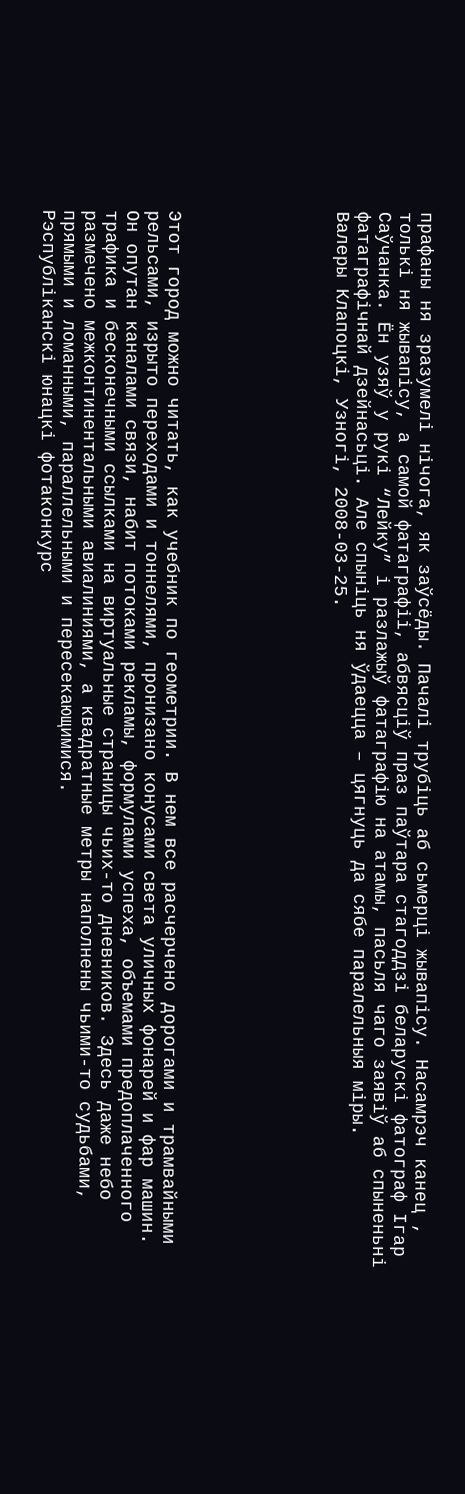прафаны ня зразумелі нічога, як заўсёды. Пачалі трубіць аб сьмерці жывапісу. Насамрэч канец , толькі ня жывапісу, а самой фатаграфіі, абвясціў праз паўтара стагоддзі беларускі фатограф Ігар Саўчанка. Ён узяў у рукі “Лейку” і разлажыў фатаграфію на атамы, пасьля чаго заявіў аб спыненьні фатаграфічнай дзейнасьці. Але спыніць ня ўдаецца – цягнуць да сябе паралельныя міры.
Валеры Клапоцкі, Узногі, 2008-03-25.







Этот город можно читать, как учебник по геометрии. В нем все расчерчено дорогами и трамвайными рельсами, изрыто переходами и тоннелями, пронизано конусами света уличных фонарей и фар машин. Он опутан каналами связи, набит потоками рекламы, формулами успеха, объемами предоплаченного трафика и бесконечными ссылками на виртуальные страницы чьих-то дневников. Здесь даже небо размечено межконтинентальными авиалиниями, а квадратные метры наполнены чьими-то судьбами, прямыми и ломанными, параллельными и пересекающимися.
Рэспубліканскі юнацкі фотаконкурс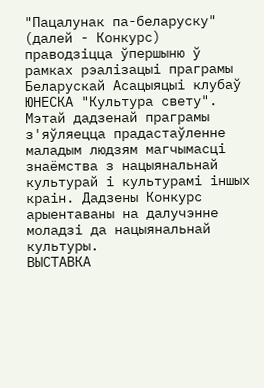"Пацалунак па-беларуску" (далей - Конкурс) праводзіцца ўпершыню ў рамках рэалізацыі праграмы Беларускай Асацыяцыі клубаў ЮНЕСКА "Культура свету". Мэтай дадзенай праграмы з'яўляецца прадастаўленне маладым людзям магчымасці знаёмства з нацыянальнай культурай і культурамі іншых краін. Дадзены Конкурс арыентаваны на далучэнне моладзі да нацыянальнай культуры.
ВЫСТАВКА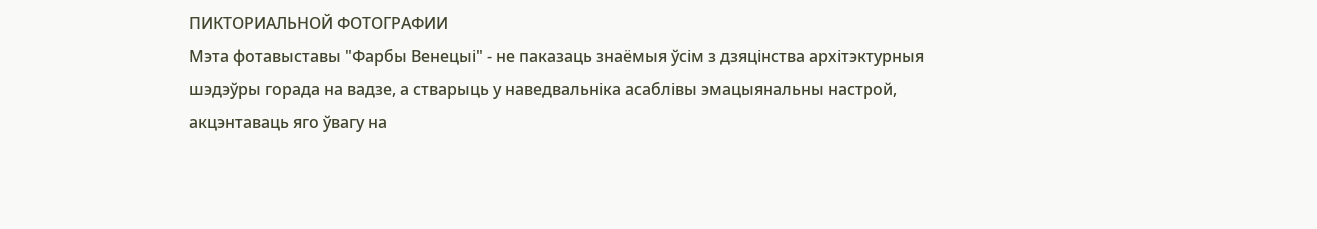ПИКТОРИАЛЬНОЙ ФОТОГРАФИИ
Мэта фотавыставы "Фарбы Венецыі" - не паказаць знаёмыя ўсім з дзяцінства архітэктурныя шэдэўры горада на вадзе, а стварыць у наведвальніка асаблівы эмацыянальны настрой, акцэнтаваць яго ўвагу на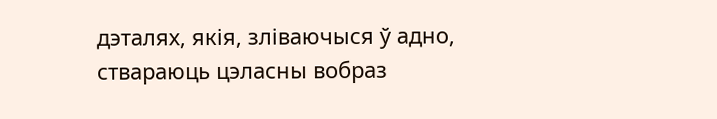дэталях, якія, зліваючыся ў адно, ствараюць цэласны вобраз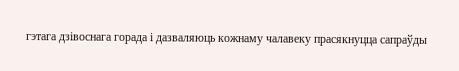гэтага дзівоснага горада і дазваляюць кожнаму чалавеку прасякнуцца сапраўды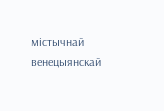містычнай венецыянскай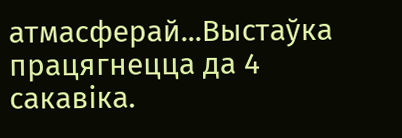атмасферай...Выстаўка працягнецца да 4 сакавіка.